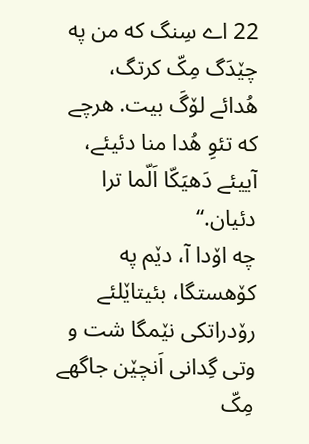22 اے سِنگ که من په چێدَگ مِکّ کرتگ، هُدائے لۆگَ بیت. هرچے که تئوِ هُدا منا دئیئے، آییئے دَهیَکّا اَلّما ترا دئیان.“
چه اۆدا آ، دێم په کۆهستگا، بئیتاێلئے رۆدراتکی نێمگا شت و وتی گِدانی اَنچێن جاگهے مِکّ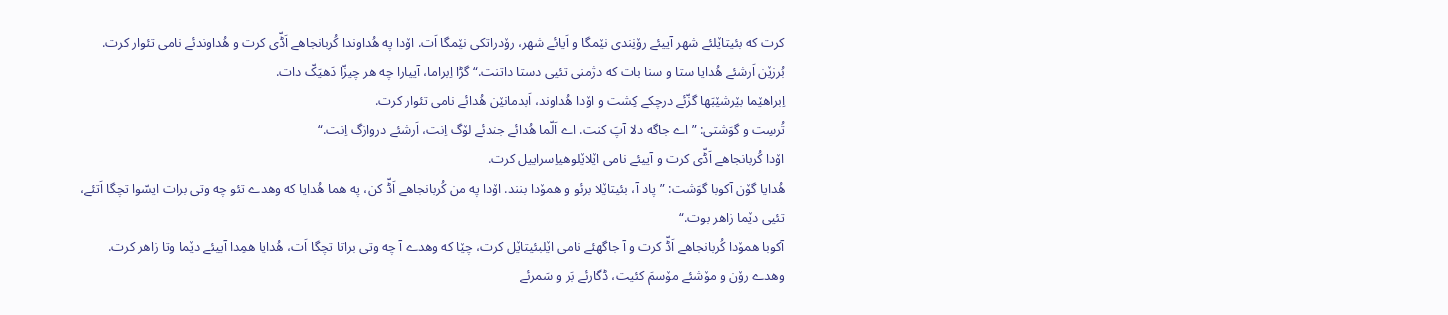کرت که بئیتاێلئے شهر آییئے رۆنِندی نێمگا و اَیائے شهر، رۆدراتکی نێمگا اَت. اۆدا په هُداوندا کُربانجاهے اَڈّی کرت و هُداوندئے نامی تئوار کرت.
بُرزێن اَرشئے هُدایا ستا و سنا بات که دژمنی تئیی دستا داتنت.“ گڑا اِبراما، آییارا چه هر چیزّا دَهیَکّ دات.
اِبراهێما بێرشێبَها گزّئے درچکے کِشت و اۆدا هُداوند، اَبدمانێن هُدائے نامی تئوار کرت.
تُرسِت و گوَشتی: ”اے جاگه دلا آپَ کنت. اے اَلّما هُدائے جندئے لۆگ اِنت، اَرشئے دروازگ اِنت.“
اۆدا کُربانجاهے اَڈّی کرت و آییئے نامی اێلاێلوهیاِسراییل کرت.
هُدایا گۆن آکوبا گوَشت: ”پاد آ، بئیتاێلا برئو و همۆدا بنند. اۆدا په من کُربانجاهے اَڈّ کن، په هما هُدایا که وهدے تئو چه وتی برات ایسّوا تچگا اَتئے، تئیی دێما زاهر بوت.“
آکوبا همۆدا کُربانجاهے اَڈّ کرت و آ جاگهئے نامی اێلبئیتاێل کرت، چێا که وهدے آ چه وتی براتا تچگا اَت، هُدایا همِدا آییئے دێما وتا زاهر کرت.
وهدے رۆن و مۆشئے مۆسمَ کئیت، ڈگارئے بَر و سَمرئے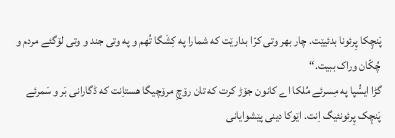پَنچِکا پِرئونا بدئیێت. چار بهر وتی کرّا بدارێت که شمارا په کِشَگا تُهم و په وتی جند و وتی لۆگئے مردم و چُکّان وراک ببیت.“
گڑا ایسُّپا په مِسرئے مُلکا اے کانون جۆڑ کرت که تان رۆچِ مرۆچیگا هستاِنت که ڈگارانی بَر و سَمرئے پَنچِک پِرئونئیگ اِنت. اێوکا دینی پێشوایانی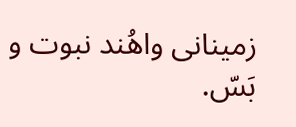زمینانی واهُند نبوت و بَسّ.